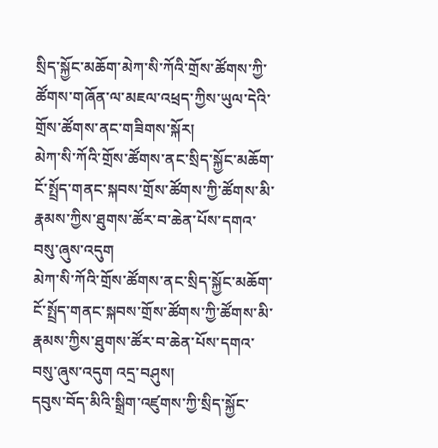སྲིད་སྐྱོང་མཆོག་མེཀ་སི་ཀོའི་གྲོས་ཚོགས་ཀྱི་ཚོགས་གཞོན་ལ་མཇལ་འཕྲད་ཀྱིས་ཡུལ་དེའི་གྲོས་ཚོགས་ནང་གཟིགས་སྐོར།
མེཀ་སི་ཀོའི་གྲོས་ཚོགས་ནང་སྲིད་སྐྱོང་མཆོག་ངོ་སྤྲོད་གནང་སྐབས་གྲོས་ཚོགས་ཀྱི་ཚོགས་མི་རྣམས་ཀྱིས་ཐུགས་ཚོར་བ་ཆེན་པོས་དགའ་བསུ་ཞུས་འདུག
མེཀ་སི་ཀོའི་གྲོས་ཚོགས་ནང་སྲིད་སྐྱོང་མཆོག་ངོ་སྤྲོད་གནང་སྐབས་གྲོས་ཚོགས་ཀྱི་ཚོགས་མི་རྣམས་ཀྱིས་ཐུགས་ཚོར་བ་ཆེན་པོས་དགའ་བསུ་ཞུས་འདུག འདྲ་བཤུས།
དབུས་བོད་མིའི་སྒྲིག་འཛུགས་ཀྱི་སྲིད་སྐྱོང་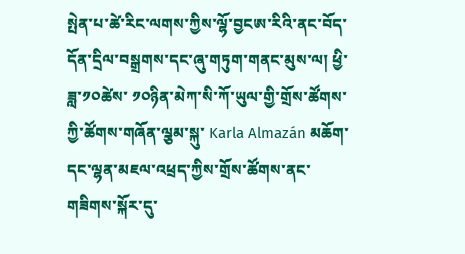སྤེན་པ་ཚེ་རིང་ལགས་ཀྱིས་ལྷོ་བྱངཨ་རིའི་ནང་བོད་དོན་དྲིལ་བསྒྲགས་དང་ཞུ་གཏུག་གནང་མུས་ལ། ཕྱི་ཟླ་༡༠ཚེས་ ༡༠ཉིན་མེཀ་སི་ཀོ་ཡུལ་གྱི་གྲོས་ཚོགས་ཀྱི་ཚོགས་གཞོན་ལྕམ་སྐུ་ Karla Almazán མཆོག་དང་ལྷན་མཇལ་འཕྲད་ཀྱིས་གྲོས་ཚོགས་ནང་གཟིགས་སྐོར་དུ་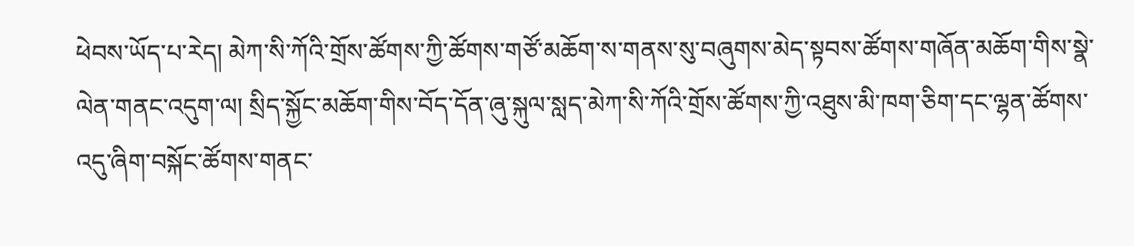ཕེབས་ཡོད་པ་རེད། མེཀ་སི་ཀོའི་གྲོས་ཚོགས་ཀྱི་ཚོགས་གཙོ་མཆོག་ས་གནས་སུ་བཞུགས་མེད་སྟབས་ཚོགས་གཞོན་མཆོག་གིས་སྣེ་ལེན་གནང་འདུག་ལ། སྲིད་སྐྱོང་མཆོག་གིས་བོད་དོན་ཞུ་སྐུལ་སླད་མེཀ་སི་ཀོའི་གྲོས་ཚོགས་ཀྱི་འཐུས་མི་ཁག་ཅིག་དང་ལྷན་ཚོགས་འདུ་ཞིག་བསྐོང་ཚོགས་གནང་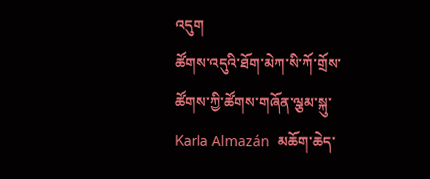འདུག
ཚོགས་འདུའི་ཐོག་མེཀ་སི་ཀོ་གྲོས་ཚོགས་ཀྱི་ཚོགས་གཞོན་ལྕམ་སྐུ་ Karla Almazán  མཆོག་ཆེད་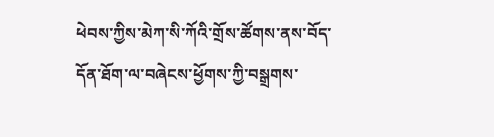ཕེབས་ཀྱིས་མེཀ་སི་ཀོའི་གྲོས་ཚོགས་ནས་བོད་དོན་ཐོག་ལ་བཞེངས་ཕྱོགས་ཀྱི་བསྒྲགས་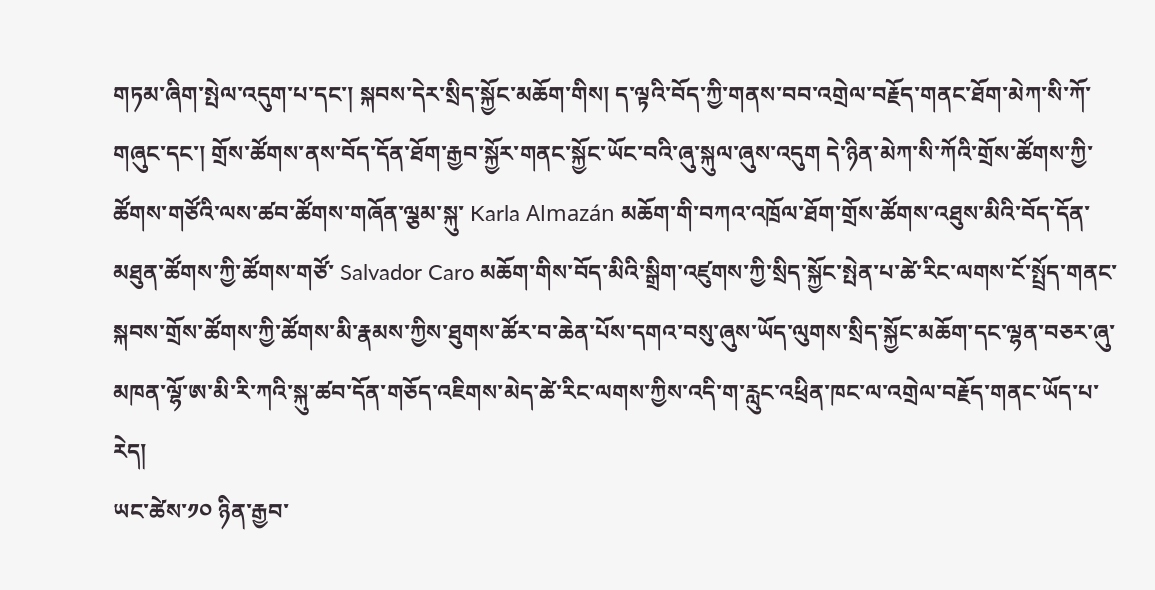གཏམ་ཞིག་སྤེལ་འདུག་པ་དང་། སྐབས་དེར་སྲིད་སྐྱོང་མཆོག་གིས། ད་ལྟའི་བོད་ཀྱི་གནས་བབ་འགྲེལ་བརྗོད་གནང་ཐོག་མེཀ་སི་ཀོ་གཞུང་དང་། གྲོས་ཚོགས་ནས་བོད་དོན་ཐོག་རྒྱབ་སྐྱོར་གནང་སྐྱོང་ཡོང་བའི་ཞུ་སྐུལ་ཞུས་འདུག དེ་ཉིན་མེཀ་སི་ཀོའི་གྲོས་ཚོགས་ཀྱི་ཚོགས་གཙོའི་ལས་ཚབ་ཚོགས་གཞོན་ལྕམ་སྐུ་ Karla Almazán མཆོག་གི་བཀའ་འཁྲོལ་ཐོག་གྲོས་ཚོགས་འཐུས་མིའི་བོད་དོན་མཐུན་ཚོགས་ཀྱི་ཚོགས་གཙོ་ Salvador Caro མཆོག་གིས་བོད་མིའི་སྒྲིག་འཛུགས་ཀྱི་སྲིད་སྐྱོང་སྤེན་པ་ཚེ་རིང་ལགས་ངོ་སྤྲོད་གནང་སྐབས་གྲོས་ཚོགས་ཀྱི་ཚོགས་མི་རྣམས་ཀྱིས་ཐུགས་ཚོར་བ་ཆེན་པོས་དགའ་བསུ་ཞུས་ཡོད་ལུགས་སྲིད་སྐྱོང་མཆོག་དང་ལྷན་བཅར་ཞུ་མཁན་ལྷོ་ཨ་མི་རི་ཀའི་སྐུ་ཚབ་དོན་གཅོད་འཇིགས་མེད་ཚེ་རིང་ལགས་ཀྱིས་འདི་ག་རླུང་འཕྲིན་ཁང་ལ་འགྲེལ་བརྗོད་གནང་ཡོད་པ་རེད།
ཡང་ཚེས་༡༠ ཉིན་རྒྱབ་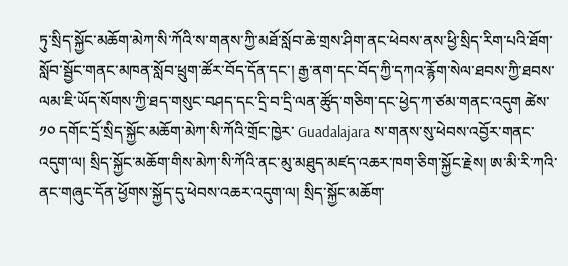ཏུ་སྲིད་སྐྱོང་མཆོག་མེཀ་སི་ཀོའི་ས་གནས་ཀྱི་མཐོ་སློབ་ཆེ་གྲས་ཤིག་ནང་ཕེབས་ནས་ཕྱི་སྲིད་རིག་པའི་ཐོག་སློབ་སྦྱོང་གནང་མཁན་སློབ་ཕྲུག་ཚོར་བོད་དོན་དང་། རྒྱ་ནག་དང་བོད་ཀྱི་དཀའ་རྙོག་སེལ་ཐབས་ཀྱི་ཐབས་ལམ་ཇི་ཡོད་སོགས་ཀྱི་ཐད་གསུང་བཤད་དང་དྲི་བ་དྲི་ལན་ཚོུད་གཅིག་དང་ཕྱེད་ཀ་ཙམ་གནང་འདུག ཚེས་ ༡༠ དགོང་དྲོ་སྲིད་སྐྱོང་མཆོག་མེཀ་སི་ཀོའི་གྲོང་ཁྱེར་ Guadalajara ས་གནས་སུ་ཕེབས་འབྱོར་གནང་འདུག་ལ། སྲིད་སྐྱོང་མཆོག་གིས་མེཀ་སི་ཀོའི་ནང་མུ་མཐུད་མཛད་འཆར་ཁག་ཅིག་སྐྱོང་རྗེས། ཨ་མི་རི་ཀའི་ནང་གཞུང་དོན་ཕྱོགས་སྐྱོད་དུ་ཕེབས་འཆར་འདུག་ལ། སྲིད་སྐྱོང་མཆོག་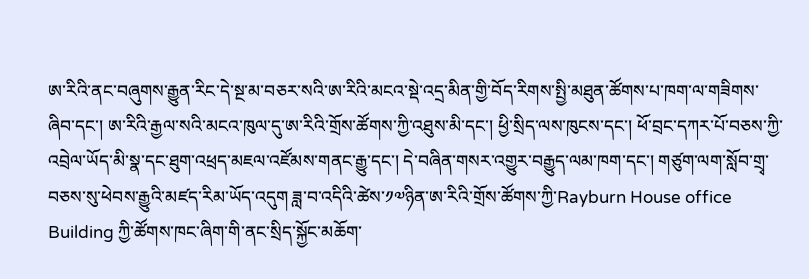ཨ་རིའི་ནང་བཞུགས་རྒྱུན་རིང་དེ་སྔ་མ་བཅར་སའི་ཨ་རིའི་མངའ་སྡེ་འདྲ་མིན་གྱི་བོད་རིགས་སྤྱི་མཐུན་ཚོགས་པ་ཁག་ལ་གཟིགས་ཞིབ་དང་། ཨ་རིའི་རྒྱལ་སའི་མངའ་ཁུལ་དུ་ཨ་རིའི་གྲོས་ཚོགས་ཀྱི་འཐུས་མི་དང་། ཕྱི་སྲིད་ལས་ཁུངས་དང་། ཕོ་བྲང་དཀར་པོ་བཅས་ཀྱི་འབྲེལ་ཡོད་མི་སྣ་དང་ཐུག་འཕྲད་མཇལ་འཛོམས་གནང་རྒྱུ་དང་། དེ་བཞིན་གསར་འགྱུར་བརྒྱུད་ལམ་ཁག་དང་། གཙུག་ལག་སློབ་གྲྭ་བཅས་སུ་ཕེབས་རྒྱུའི་མཛད་རིམ་ཡོད་འདུག ཟླ་བ་འདིའི་ཚེས་༡༧ཉིན་ཨ་རིའི་གྲོས་ཚོགས་ཀྱི་Rayburn House office Building ཀྱི་ཚོགས་ཁང་ཞིག་གི་ནང་སྲིད་སྐྱོང་མཆོག་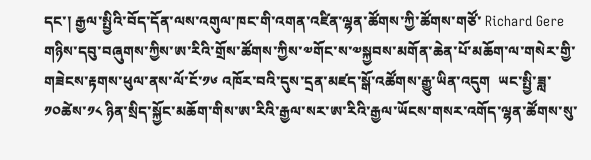དང་། རྒྱལ་སྤྱིའི་བོད་དོན་ལས་འགུལ་ཁང་གི་འགན་འཛིན་ལྷན་ཚོགས་ཀྱི་ཚོགས་གཙོ་ Richard Gere གཉིས་དབུ་བཞུགས་ཀྱིས་ཨ་རིའི་གྲོས་ཚོགས་ཀྱིས་༧གོང་ས་༧སྐྱབས་མགོན་ཆེན་པོ་མཆོག་ལ་གསེར་གྱི་གཟེངས་རྟགས་ཕུལ་ནས་ལོ་ངོ་༡༦ འཁོར་བའི་དུས་དྲན་མཛད་སྒོ་འཚོགས་རྒྱུ་ཡིན་འདུག  ཡང་སྤྱི་ཟླ་༡༠ཚེས་༡༨ ཉིན་སྲིད་སྐྱོང་མཆོག་གིས་ཨ་རིའི་རྒྱལ་སར་ཨ་རིའི་རྒྱལ་ཡོངས་གསར་འགོད་ལྷན་ཚོགས་སུ་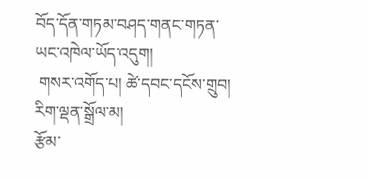བོད་དོན་གཏམ་བཤད་གནང་གཏན་ཡང་འཁེལ་ཡོད་འདུག།
 གསར་འགོད་པ། ཚེ་དབང་དངོས་གྲུབ། རིག་ལྡན་སྒྲོལ་མ།
རྩོམ་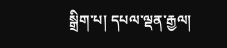སྒྲིག་པ། དཔལ་ལྡན་རྒྱལ།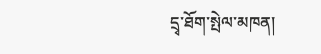དྲྭ་ཐོག་སྤེལ་མཁན།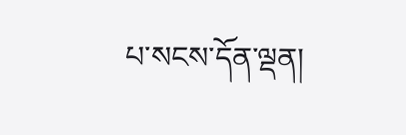པ་སངས་དོན་ལྡན།